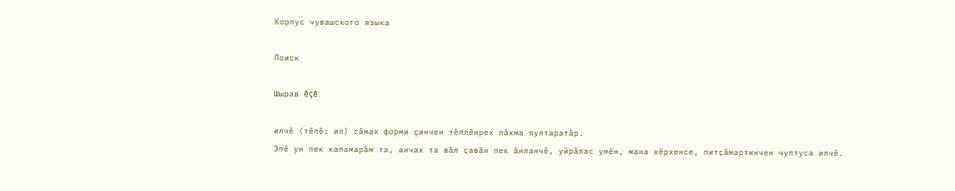Корпус чувашского языка

Поиск

Шырав ĕçĕ:

илчӗ (тĕпĕ: ил) сăмах форми çинчен тĕплĕнрех пăхма пултаратăр.
Эпӗ ун пек каламарӑм та, анчах та вӑл ҫавӑн пек ӑнланчӗ, уйрӑлас умӗн, мана хӗрхенсе, питҫӑмартинчен чуптуса илчӗ.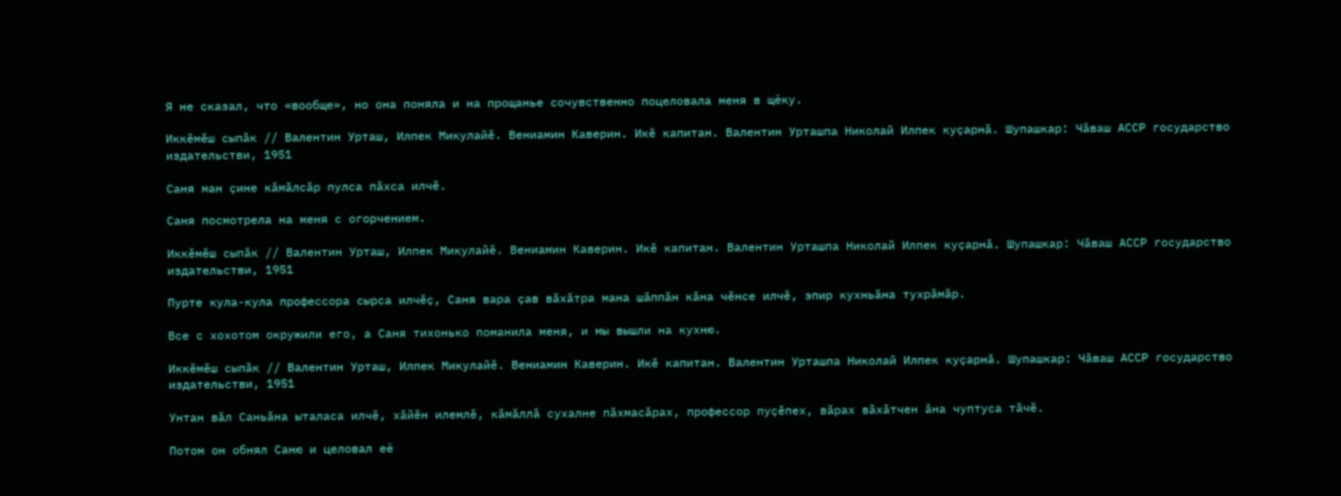Я не сказал, что «вообще», но она поняла и на прощанье сочувственно поцеловала меня в щёку.

Иккӗмӗш сыпӑк // Валентин Урташ, Илпек Микулайӗ. Вениамин Каверин. Икӗ капитан. Валентин Урташпа Николай Илпек куҫарнӑ. Шупашкар: Чӑваш АССР государство издательстви, 1951

Саня ман ҫине кӑмӑлсӑр пулса пӑхса илчӗ.

Саня посмотрела на меня с огорчением.

Иккӗмӗш сыпӑк // Валентин Урташ, Илпек Микулайӗ. Вениамин Каверин. Икӗ капитан. Валентин Урташпа Николай Илпек куҫарнӑ. Шупашкар: Чӑваш АССР государство издательстви, 1951

Пурте кула-кула профессора сырса илчӗҫ, Саня вара ҫав вӑхӑтра мана шӑппӑн кӑна чӗнсе илчӗ, эпир кухньӑна тухрӑмӑр.

Все с хохотом окружили его, а Саня тихонько поманила меня, и мы вышли на кухню.

Иккӗмӗш сыпӑк // Валентин Урташ, Илпек Микулайӗ. Вениамин Каверин. Икӗ капитан. Валентин Урташпа Николай Илпек куҫарнӑ. Шупашкар: Чӑваш АССР государство издательстви, 1951

Унтан вӑл Саньӑна ыталаса илчӗ, хӑйӗн илемлӗ, кӑмӑллӑ сухалне пӑхмасӑрах, профессор пуҫӗпех, вӑрах вӑхӑтчен ӑна чуптуса тӑчӗ.

Потом он обнял Саню и целовал её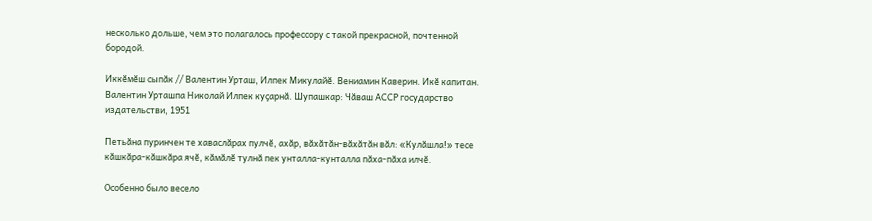несколько дольше, чем это полагалось профессору с такой прекрасной, почтенной бородой.

Иккӗмӗш сыпӑк // Валентин Урташ, Илпек Микулайӗ. Вениамин Каверин. Икӗ капитан. Валентин Урташпа Николай Илпек куҫарнӑ. Шупашкар: Чӑваш АССР государство издательстви, 1951

Петьӑна пуринчен те хаваслӑрах пулчӗ, ахӑр, вӑхӑтӑн-вӑхӑтӑн вӑл: «Кулӑшла!» тесе кӑшкӑра-кӑшкӑра ячӗ, кӑмӑлӗ тулнӑ пек унталла-кунталла пӑха-пӑха илчӗ.

Особенно было весело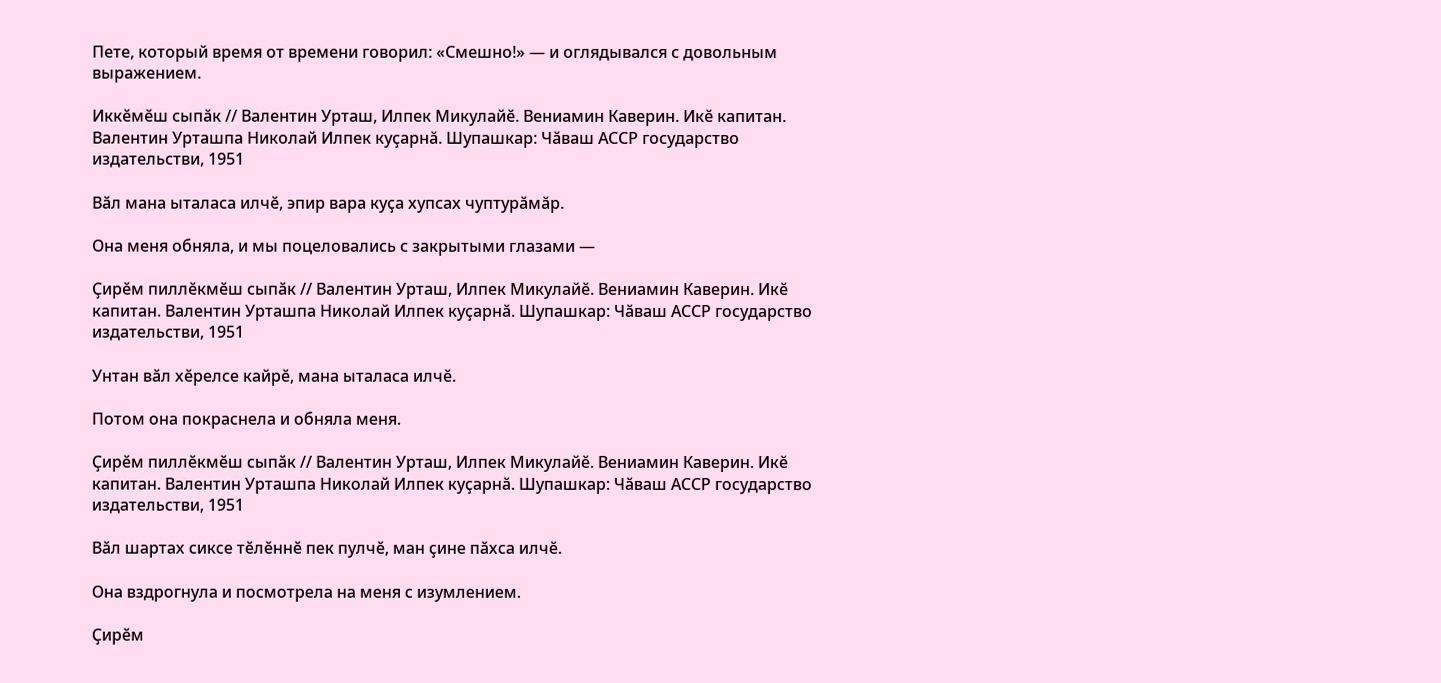Пете, который время от времени говорил: «Смешно!» — и оглядывался с довольным выражением.

Иккӗмӗш сыпӑк // Валентин Урташ, Илпек Микулайӗ. Вениамин Каверин. Икӗ капитан. Валентин Урташпа Николай Илпек куҫарнӑ. Шупашкар: Чӑваш АССР государство издательстви, 1951

Вӑл мана ыталаса илчӗ, эпир вара куҫа хупсах чуптурӑмӑр.

Она меня обняла, и мы поцеловались с закрытыми глазами —

Ҫирӗм пиллӗкмӗш сыпӑк // Валентин Урташ, Илпек Микулайӗ. Вениамин Каверин. Икӗ капитан. Валентин Урташпа Николай Илпек куҫарнӑ. Шупашкар: Чӑваш АССР государство издательстви, 1951

Унтан вӑл хӗрелсе кайрӗ, мана ыталаса илчӗ.

Потом она покраснела и обняла меня.

Ҫирӗм пиллӗкмӗш сыпӑк // Валентин Урташ, Илпек Микулайӗ. Вениамин Каверин. Икӗ капитан. Валентин Урташпа Николай Илпек куҫарнӑ. Шупашкар: Чӑваш АССР государство издательстви, 1951

Вӑл шартах сиксе тӗлӗннӗ пек пулчӗ, ман ҫине пӑхса илчӗ.

Она вздрогнула и посмотрела на меня с изумлением.

Ҫирӗм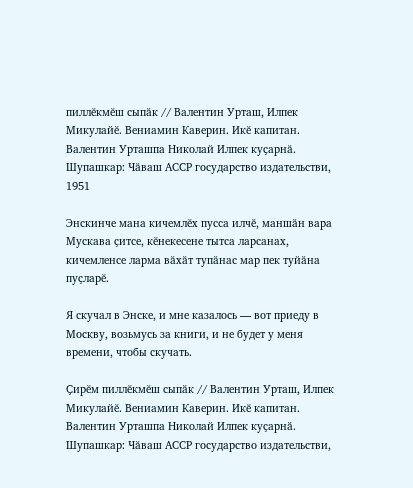пиллӗкмӗш сыпӑк // Валентин Урташ, Илпек Микулайӗ. Вениамин Каверин. Икӗ капитан. Валентин Урташпа Николай Илпек куҫарнӑ. Шупашкар: Чӑваш АССР государство издательстви, 1951

Энскинче мана кичемлӗх пусса илчӗ, маншӑн вара Мускава ҫитсе, кӗнекесене тытса ларсанах, кичемленсе ларма вӑхӑт тупӑнас мар пек туйӑна пуҫларӗ.

Я скучал в Энске, и мне казалось — вот приеду в Москву, возьмусь за книги, и не будет у меня времени, чтобы скучать.

Ҫирӗм пиллӗкмӗш сыпӑк // Валентин Урташ, Илпек Микулайӗ. Вениамин Каверин. Икӗ капитан. Валентин Урташпа Николай Илпек куҫарнӑ. Шупашкар: Чӑваш АССР государство издательстви,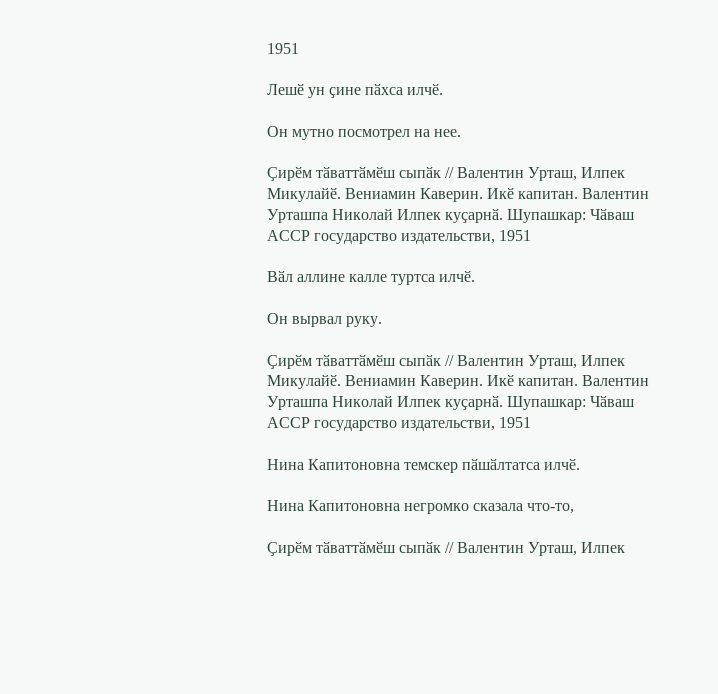1951

Лешӗ ун ҫине пӑхса илчӗ.

Он мутно посмотрел на нее.

Ҫирӗм тӑваттӑмӗш сыпӑк // Валентин Урташ, Илпек Микулайӗ. Вениамин Каверин. Икӗ капитан. Валентин Урташпа Николай Илпек куҫарнӑ. Шупашкар: Чӑваш АССР государство издательстви, 1951

Вӑл аллине калле туртса илчӗ.

Он вырвал руку.

Ҫирӗм тӑваттӑмӗш сыпӑк // Валентин Урташ, Илпек Микулайӗ. Вениамин Каверин. Икӗ капитан. Валентин Урташпа Николай Илпек куҫарнӑ. Шупашкар: Чӑваш АССР государство издательстви, 1951

Нина Капитоновна темскер пӑшӑлтатса илчӗ.

Нина Капитоновна негромко сказала что-то,

Ҫирӗм тӑваттӑмӗш сыпӑк // Валентин Урташ, Илпек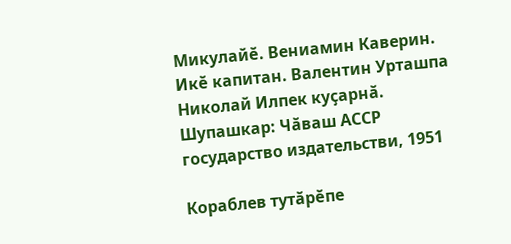Микулайӗ. Вениамин Каверин. Икӗ капитан. Валентин Урташпа Николай Илпек куҫарнӑ. Шупашкар: Чӑваш АССР государство издательстви, 1951

Кораблев тутӑрӗпе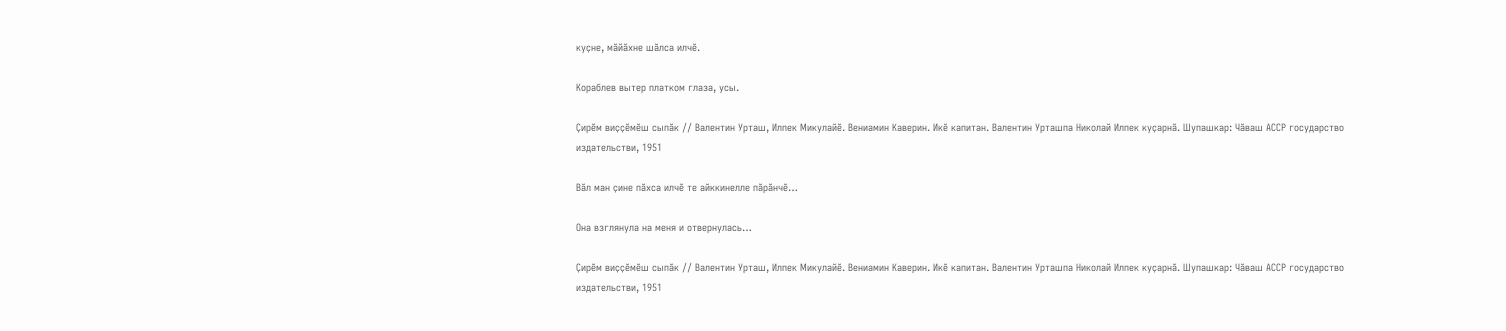куҫне, мӑйӑхне шӑлса илчӗ.

Кораблев вытер платком глаза, усы.

Ҫирӗм виҫҫӗмӗш сыпӑк // Валентин Урташ, Илпек Микулайӗ. Вениамин Каверин. Икӗ капитан. Валентин Урташпа Николай Илпек куҫарнӑ. Шупашкар: Чӑваш АССР государство издательстви, 1951

Вӑл ман ҫине пӑхса илчӗ те айккинелле пӑрӑнчӗ…

Она взглянула на меня и отвернулась…

Ҫирӗм виҫҫӗмӗш сыпӑк // Валентин Урташ, Илпек Микулайӗ. Вениамин Каверин. Икӗ капитан. Валентин Урташпа Николай Илпек куҫарнӑ. Шупашкар: Чӑваш АССР государство издательстви, 1951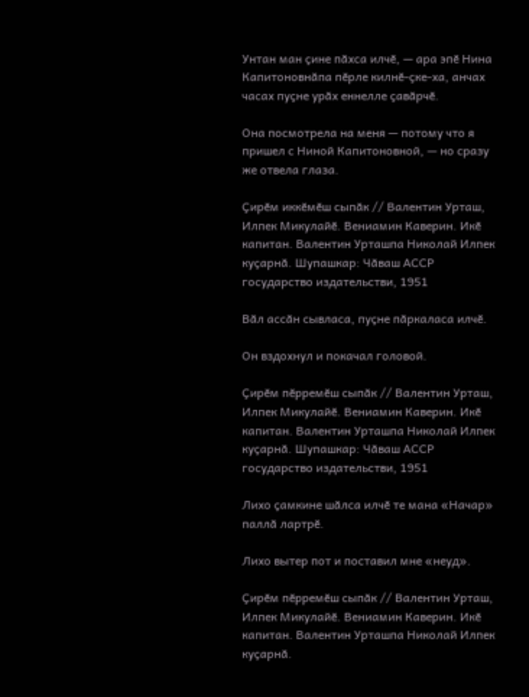Унтан ман ҫине пӑхса илчӗ, — ара эпӗ Нина Капитоновнӑпа пӗрле килнӗ-ҫке-ха, анчах часах пуҫне урӑх еннелле ҫавӑрчӗ.

Она посмотрела на меня — потому что я пришел с Ниной Капитоновной, — но сразу же отвела глаза.

Ҫирӗм иккӗмӗш сыпӑк // Валентин Урташ, Илпек Микулайӗ. Вениамин Каверин. Икӗ капитан. Валентин Урташпа Николай Илпек куҫарнӑ. Шупашкар: Чӑваш АССР государство издательстви, 1951

Вӑл ассӑн сывласа, пуҫне пӑркаласа илчӗ.

Он вздохнул и покачал головой.

Ҫирӗм пӗрремӗш сыпӑк // Валентин Урташ, Илпек Микулайӗ. Вениамин Каверин. Икӗ капитан. Валентин Урташпа Николай Илпек куҫарнӑ. Шупашкар: Чӑваш АССР государство издательстви, 1951

Лихо ҫамкине шӑлса илчӗ те мана «Начар» паллӑ лартрӗ.

Лихо вытер пот и поставил мне «неуд».

Ҫирӗм пӗрремӗш сыпӑк // Валентин Урташ, Илпек Микулайӗ. Вениамин Каверин. Икӗ капитан. Валентин Урташпа Николай Илпек куҫарнӑ.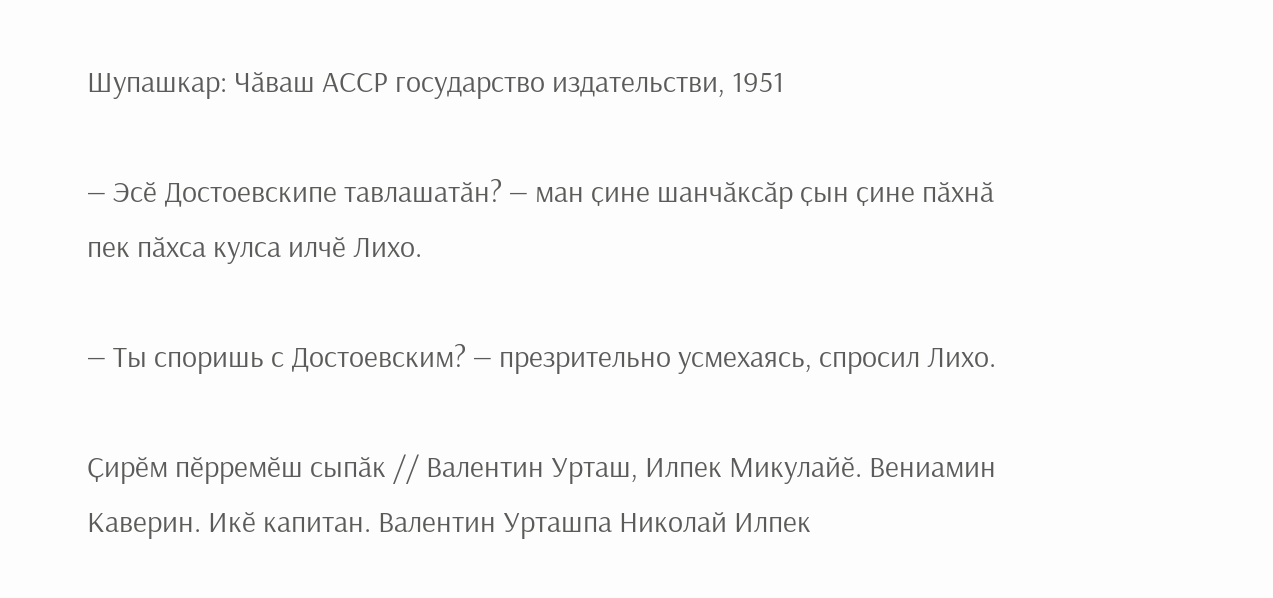Шупашкар: Чӑваш АССР государство издательстви, 1951

— Эсӗ Достоевскипе тавлашатӑн? — ман ҫине шанчӑксӑр ҫын ҫине пӑхнӑ пек пӑхса кулса илчӗ Лихо.

— Ты споришь с Достоевским? — презрительно усмехаясь, спросил Лихо.

Ҫирӗм пӗрремӗш сыпӑк // Валентин Урташ, Илпек Микулайӗ. Вениамин Каверин. Икӗ капитан. Валентин Урташпа Николай Илпек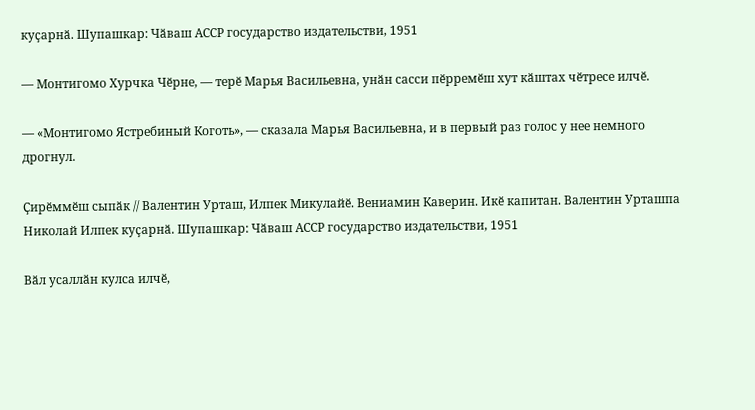куҫарнӑ. Шупашкар: Чӑваш АССР государство издательстви, 1951

— Монтигомо Хурчка Чӗрне, — терӗ Марья Васильевна, унӑн сасси пӗрремӗш хут кӑштах чӗтресе илчӗ.

— «Монтигомо Ястребиный Коготь», — сказала Марья Васильевна, и в первый раз голос у нее немного дрогнул.

Ҫирӗммӗш сыпӑк // Валентин Урташ, Илпек Микулайӗ. Вениамин Каверин. Икӗ капитан. Валентин Урташпа Николай Илпек куҫарнӑ. Шупашкар: Чӑваш АССР государство издательстви, 1951

Вӑл усаллӑн кулса илчӗ,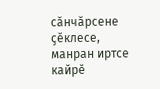сӑнчӑрсене ҫӗклесе, манран иртсе кайрӗ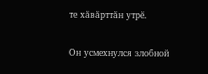те хӑвӑрттӑн утрӗ.

Он усмехнулся злобной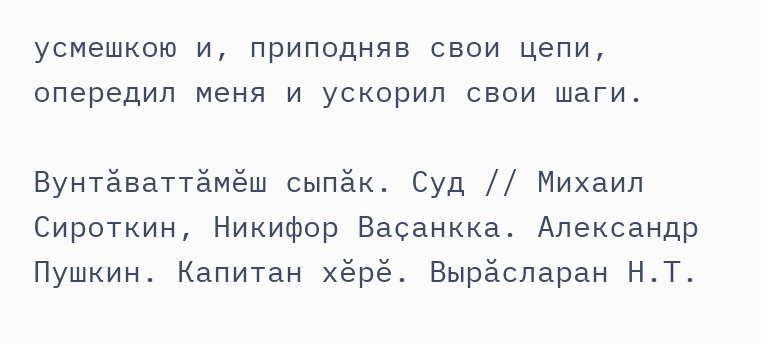усмешкою и, приподняв свои цепи, опередил меня и ускорил свои шаги.

Вунтӑваттӑмӗш сыпӑк. Суд // Михаил Сироткин, Никифор Ваҫанкка. Александр Пушкин. Капитан хӗрӗ. Вырӑсларан Н.Т.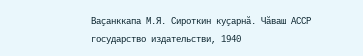Ваҫанккапа М.Я. Сироткин куҫарнӑ. Чӑваш АССР государство издательстви, 1940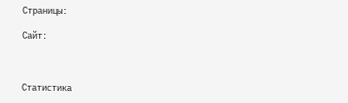Страницы:

Сайт:



Статистика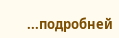...подробней